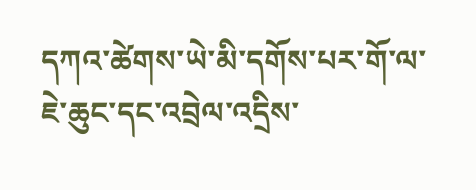དཀའ་ཚེགས་ཡེ་མི་དགོས་པར་གོ་ལ་ཇེ་ཆུང་དང་འབྲེལ་འདྲིས་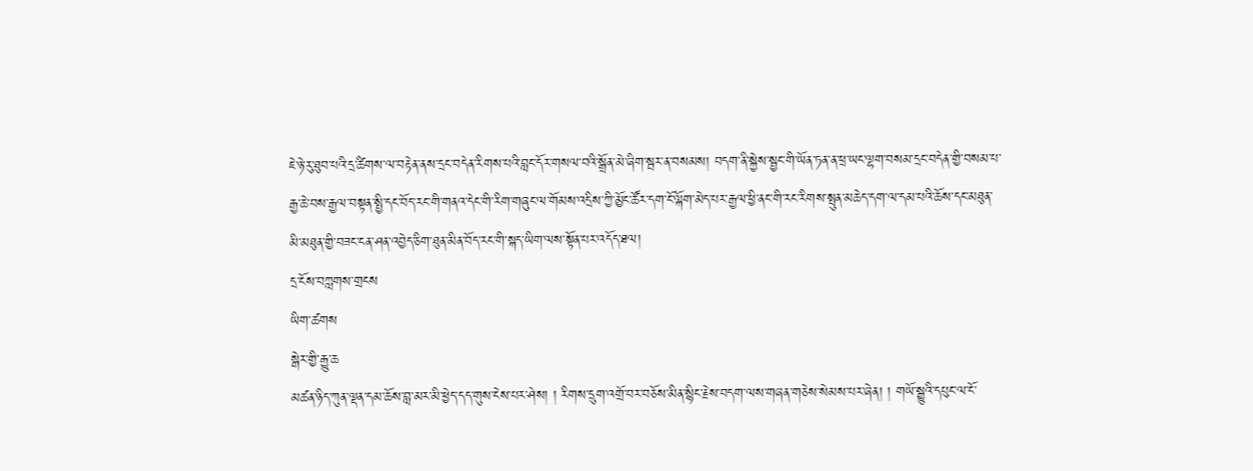ཇེ་ཉེ་རུ་ཐུབ་པའི་དྲ་ཚིགས་ལ་བརྟེན་ནས་དྲང་བདེན་རིགས་པའི་བླང་དོར་གསལ་བའི་སྒྲོན་མེ་ཞིག་སྦར་ན་བསམས། བདག་ནི་སྐྱེས་སྦྱང་གི་ཡོན་ཏན་ན་ཕྲ་ཡང་ལྷག་བསམ་དྲང་བདེན་གྱི་བསམ་པ་རྒྱ་ཆེ་བས་རྒྱལ་བསྟན་སྤྱི་དང་བོད་རང་གི་གནའ་དེང་གི་རིག་གཞུང་ལ་གོམས་འདྲིས་ཀྱི་མྱོང་ཚོར་དག་ངོ་ལྐོག་མེད་པར་རྒྱལ་ཕྱི་ནང་གི་རང་རིགས་སྤུན་མཆེད་དག་ལ་དམ་པའི་ཆོས་དང་མཐུན་མི་མཐུན་གྱི་བཟང་ངན་ཤན་འབྱེད་ཅིག་ཐུན་མིན་བོད་རང་གི་སྐད་ཡིག་ལས་སྟོན་པར་འདོད་ཐལ།
དྲ་ངོས་བཀླགས་གྲངས
ཡིག་ཚགས
སྒེར་གྱི་རྒྱུ་ཆ
མཚན་ཉིད་ཀུན་ལྡན་དམ་ཆོས་བླ་མར་མི་ཕྱེད་དད་གུས་ངེས་པར་ཤེས། ། རིགས་དྲུག་འགྲོ་བར་བཅོས་མིན་སྙིང་རྗེས་བདག་ལས་གཞན་གཅེས་སེམས་པར་ཞེན། ། གཡོ་སྒྱུའི་དཔུང་ལ་ངོ་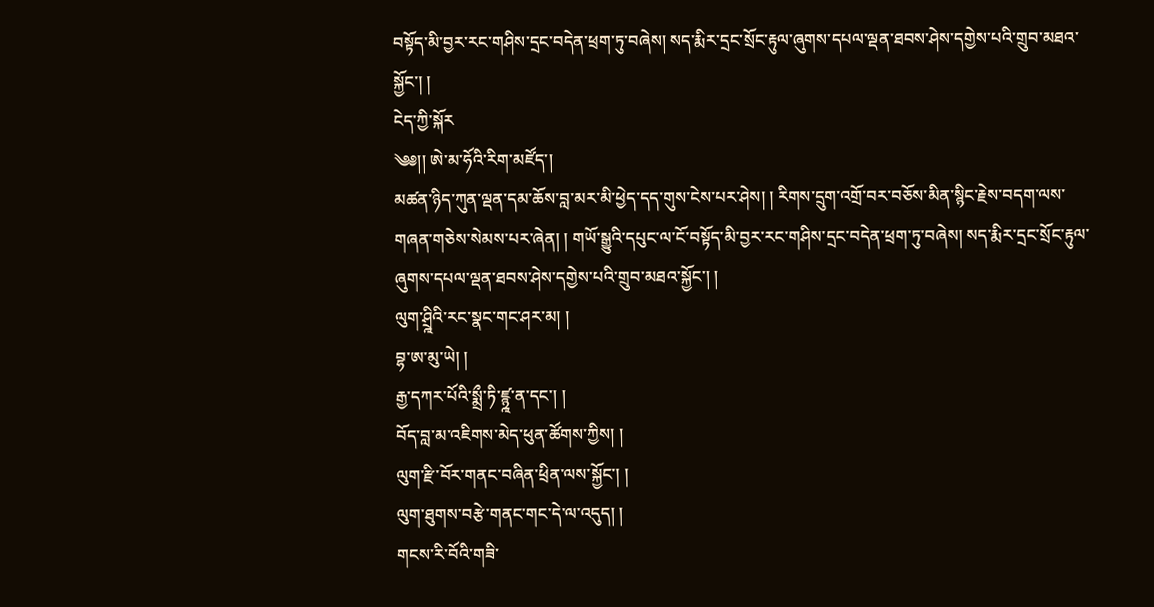བསྟོད་མི་བྱར་རང་གཤིས་དྲང་བདེན་ཕྲག་ཏུ་བཞེས། སད་རྨིར་དྲང་སྲོང་རྟུལ་ཞུགས་དཔལ་ལྡན་ཐབས་ཤེས་དགྱེས་པའི་གྲུབ་མཐའ་སྐྱོང་། །
ངེད་ཀྱི་སྐོར
༄༅།། ཨེ་མ་ཧོའི་རིག་མཛོད་།
མཚན་ཉིད་ཀུན་ལྡན་དམ་ཆོས་བླ་མར་མི་ཕྱེད་དད་གུས་ངེས་པར་ཤེས། ། རིགས་དྲུག་འགྲོ་བར་བཅོས་མིན་སྙིང་རྗེས་བདག་ལས་གཞན་གཅེས་སེམས་པར་ཞེན། ། གཡོ་སྒྱུའི་དཔུང་ལ་ངོ་བསྟོད་མི་བྱར་རང་གཤིས་དྲང་བདེན་ཕྲག་ཏུ་བཞེས། སད་རྨིར་དྲང་སྲོང་རྟུལ་ཞུགས་དཔལ་ལྡན་ཐབས་ཤེས་དགྱེས་པའི་གྲུབ་མཐའ་སྐྱོང་། །
ལུག་ཤྲྰིའི་རང་སྣང་གང་ཤར་མ། །
བྷ་ཨ་མུ་ཡེ། །
རྒྱ་དཀར་པོའི་སྨྲྀ་ཏི་ཛྙྰ་ན་དང་། །
བོད་བླ་མ་འཇིགས་མེད་ཕུན་ཚོགས་ཀྱིས། །
ལུག་རྫི་བོར་གནང་བཞིན་ཕྲིན་ལས་སྐྱོང་། །
ལུག་ཐུགས་བརྩེ་གནང་གང་དེ་ལ་འདུད། །
གངས་རི་བོའི་གཟི་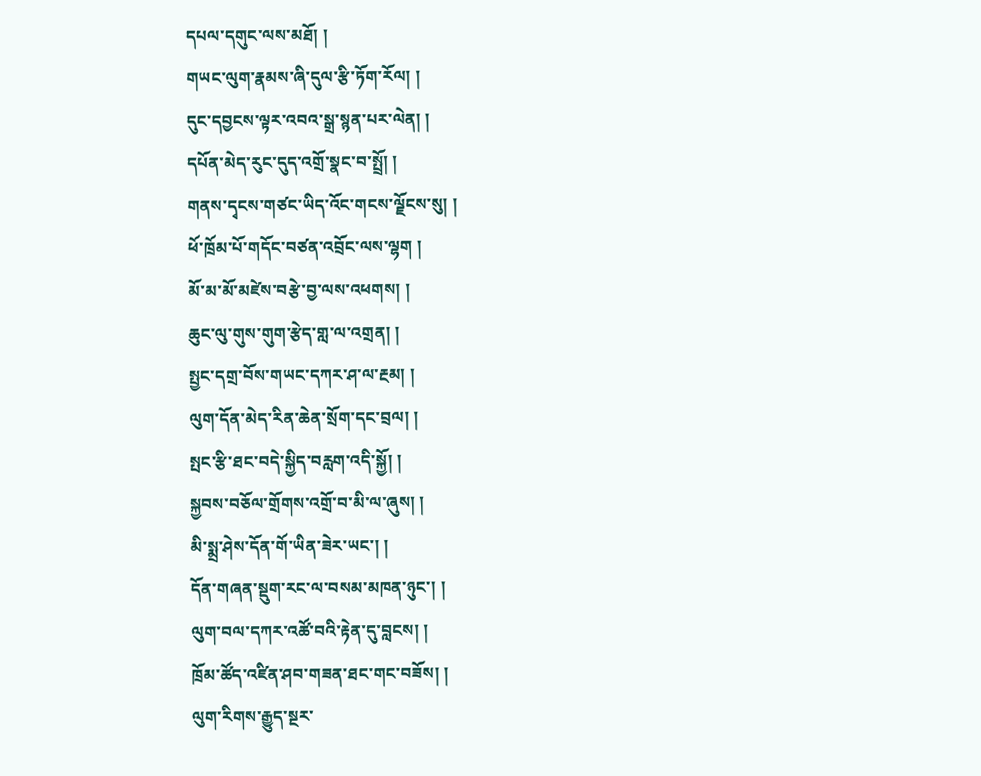དཔལ་དགུང་ལས་མཐོ། །
གཡང་ལུག་རྣམས་ཞི་དུལ་རྩི་ཏོག་རོལ། །
དུང་དབྱངས་ལྟར་འབའ་སྒྲ་སྙན་པར་ལེན། །
དཔོན་མེད་རུང་དུད་འགྲོ་སྣང་བ་སྤྲོ། །
གནས་དྭངས་གཙང་ཡིད་འོང་གངས་ལྗོངས་སུ། །
ཕོ་ཁྲོམ་པོ་གདོང་བཙན་འབྲོང་ལས་ལྷག །
མོ་མ་མོ་མཛེས་བརྩེ་བྱ་ལས་འཕགས། །
ཆུང་ལུ་གུས་གུག་རྩེད་གླ་ལ་འགྲན། །
སྤྱང་དགྲ་བོས་གཡང་དཀར་ཤ་ལ་རྔམ། །
ལུག་དོན་མེད་རིན་ཆེན་སྲོག་དང་བྲལ། །
སྤང་རྩི་ཐང་བདེ་སྐྱིད་བརླག་འདི་སྐྱོ། །
སྐྱབས་བཅོལ་གྲོགས་འགྲོ་བ་མི་ལ་ཞུས། །
མི་སྨྲ་ཤེས་དོན་གོ་ཡིན་ཟེར་ཡང་། །
དོན་གཞན་སྡུག་རང་ལ་བསམ་མཁན་ཉུང་། །
ལུག་བལ་དཀར་འཚོ་བའི་རྟེན་དུ་བླངས། །
ཁྲོམ་ཚོད་འཛིན་ཤབ་གཟན་ཐང་གང་བཟོས། །
ལུག་རིགས་རྒྱུད་སྔར་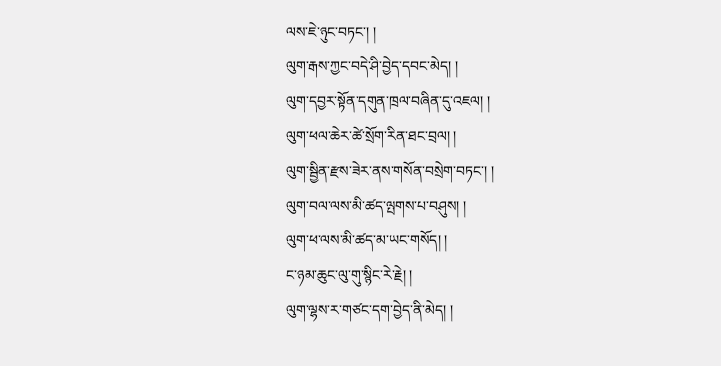ལས་ཇེ་ཉུང་བཏང་། །
ལུག་རྒས་ཀྱང་བདེ་ཤི་བྱེད་དབང་མེད། །
ལུག་དབྱར་སྟོན་དགུན་ཁྲལ་བཞིན་དུ་འཇལ། །
ལུག་ཕལ་ཆེར་ཚེ་སྲོག་རིན་ཐང་བྲལ། །
ལུག་སྦྱིན་རྫས་ཟེར་ནས་གསོན་བསྲེག་བཏང་། །
ལུག་བལ་ལས་མི་ཚད་ལྤགས་པ་བཤུས། །
ལུག་ཕ་ལས་མི་ཚད་མ་ཡང་གསོད། །
ང་ཉམ་ཆུང་ལུ་གུ་སྙིང་རེ་རྗེ། །
ལུག་ལྷས་ར་གཙང་དག་བྱེད་ནི་མེད། །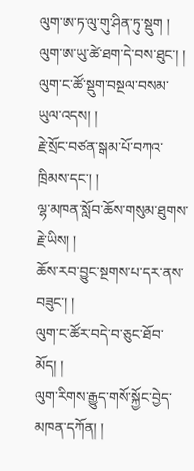ལུག་ཨ་ཏ་ལུ་གུ་ཤིན་ཏུ་སྡུག །
ལུག་ཨ་ཡུ་ཚེ་ཐག་དེ་བས་ཐུང་། །
ལུག་ང་ཚོ་སྡུག་བསྔལ་བསམ་ཡུལ་འདས། །
རྗེ་སྲོང་བཙན་སྒམ་པོ་བཀའ་ཁྲིམས་དང་། །
ལྷ་མཁན་སློབ་ཆོས་གསུམ་ཐུགས་རྗེ་ཡིས། །
ཆོས་རབ་བྱུང་སྔགས་པ་དར་ནས་བཟུང་། །
ལུག་ང་ཚོར་བདེ་བ་ཅུང་ཐོབ་མོད། །
ལུག་རིགས་རྒྱུད་གསོ་སྐྱོང་བྱེད་མཁན་དཀོན། །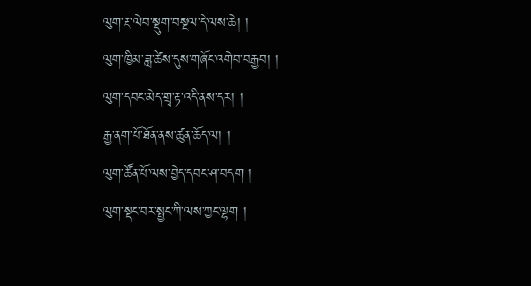ལུག་རྔ་ལེབ་སྡུག་བསྔལ་དེ་ལས་ཆེ། །
ལུག་ཁྱིམ་ཟླ་ཚེས་དུས་གཞོང་འགེབ་བརྒྱབ། །
ལུག་དབང་མེད་གྲྭ་རྟ་འདི་ནས་དར། །
རྒྱ་ནག་པོ་ཐོན་ནས་ཚུན་ཆོད་ལ། །
ལུག་ཚོན་པོ་ལས་བྱེད་དབང་ཤ་བདག །
ལུག་སྡང་བར་སྤྱང་ཀི་ལས་ཀྱང་ལྷག །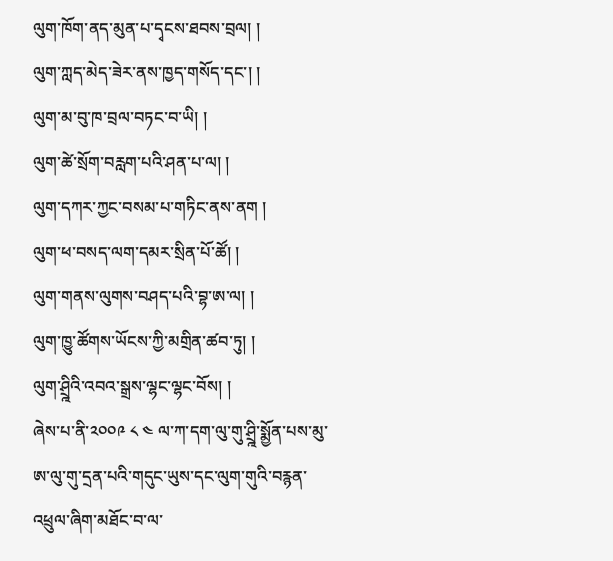ལུག་ཁོག་ནད་མུན་པ་དྭངས་ཐབས་བྲལ། །
ལུག་ཀླད་མེད་ཟེར་ནས་ཁྱད་གསོད་དང་། །
ལུག་མ་བུ་ཁ་བྲལ་བཏང་བ་ཡི། །
ལུག་ཚེ་སྲོག་བརླག་པའི་ཤན་པ་ལ། །
ལུག་དཀར་ཀྱང་བསམ་པ་གཏིང་ནས་ནག །
ལུག་ཕ་བསད་ལག་དམར་སྲིན་པོ་ཚོ། །
ལུག་གནས་ལུགས་བཤད་པའི་བྷ་ཨ་ལ། །
ལུག་ཁྱུ་ཚོགས་ཡོངས་ཀྱི་མགྲིན་ཚབ་ཏུ། །
ལུག་ཤྲྰིའི་འབའ་སྒྲས་ལྷང་ལྷང་བོས། །
ཞེས་པ་ནི་༢༠༠༩ ༨ ༤ ལ་ཀ་དག་ལུ་གུ་ཤྲྰི་སྨྱོན་པས་མུ་ཨ་ལུ་གུ་དྲན་པའི་གདུང་ཡུས་དང་ལུག་གུའི་བརྙན་འཕྲུལ་ཞིག་མཐོང་བ་ལ་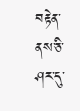བརྟེན་ནས་ཅི་ཤར་དུ་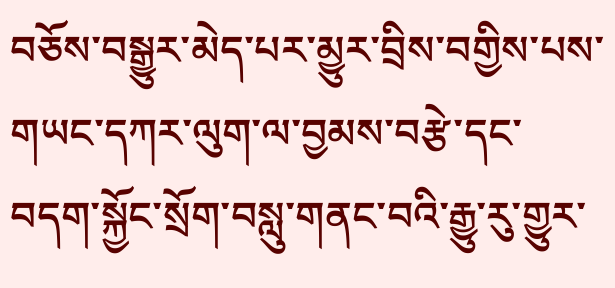བཅོས་བསྒྱུར་མེད་པར་མྱུར་བྲིས་བགྱིས་པས་གཡང་དཀར་ལུག་ལ་བྱམས་བརྩེ་དང་བདག་སྐྱོང་སྲོག་བསླུ་གནང་བའི་རྒྱུ་རུ་གྱུར་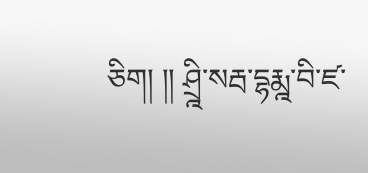ཅིག། །། ཤྲྰི་སརྦ་དྷརྨྰ་བི་ཛ་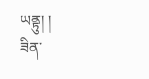ཡནྟུ། །
ཟིན་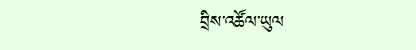བྲིས་འཚོལ་ཡུལ